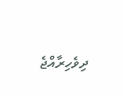ދިވެހިރާއްޖެ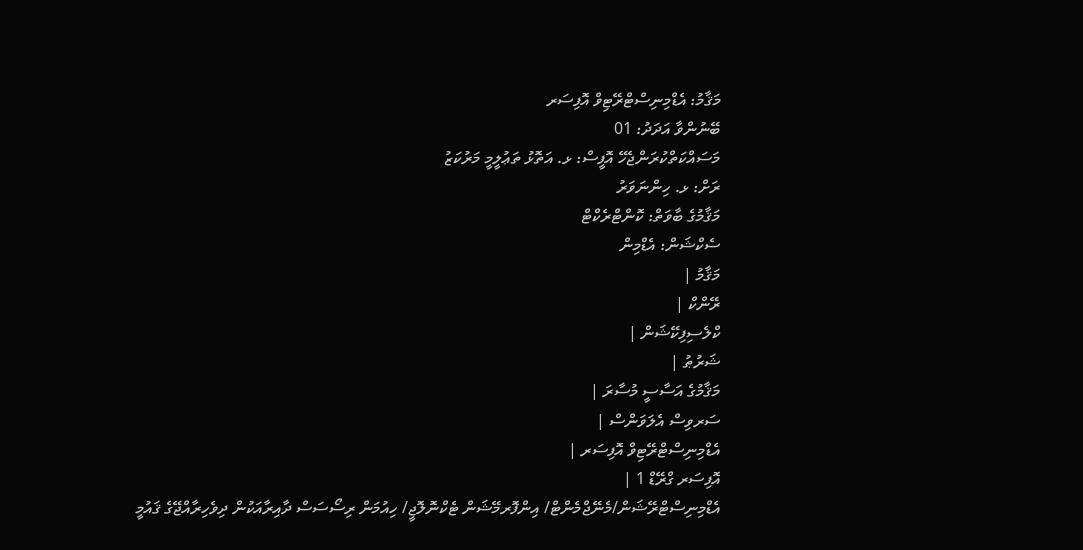މަޤާމު: އެޑްމިނިސްޓްރޭޓިވް އޮފިސަރ
ބޭނުންވާ އަދަދު: 01
މަސައްކަތްކުރަންޖެހޭ އޮފީސް: ޅ. އަތޮޅު ތަޢުލީމީ މަރުކަޒު
ރަށް: ޅ. ހިންނަވަރު
މަޤާމުގެ ބާވަތް: ކޮންޓްރެކްޓް
ސެކްޝަން: އެޑްމިން
މަޤާމު |
ރޭންކް |
ކްލެސިފިކޭޝަން |
ޝަރުޠު |
މަޤާމުގެ އަސާސީ މުސާރަ |
ސަރވިސް އެލަވަންސް |
އެޑްމިނިސްޓްރޭޓިވް އޮފިސަރ |
އޮފިސަރ ގްރޭޑް 1 |
އެޑްމިނިސްޓްރޭޝަން/މެނޭޖްމެންޓް/ އިންފޮރމޭޝަން ޓެކްނޮލޮޖީ/ ހިއުމަން ރިސޯސަސް ދާއިރާއަކުން ދިވެހިރާއްޖޭގެ ޤައުމީ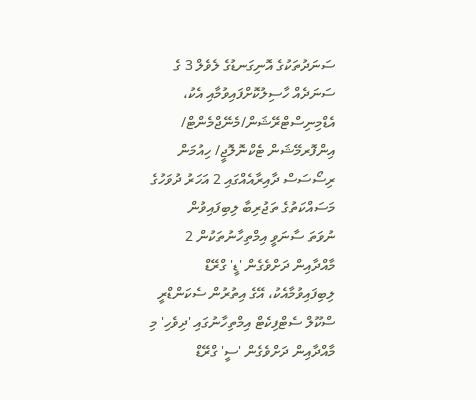ސަނަދުތަކުގެ އޮނިގަނޑުގެ ލެވެލް 3 ގެ ސަނަދެއް ހާސިލުކޮށްފައިވުމާއި އެކު، އެޑްމިނިސްޓްރޭޝަން/މެނޭޖްމެންޓް/ އިންފޮރމޭޝަން ޓެކްނޮލޮޖީ/ ހިއުމަން ރިސޯސަސް ދާއިރާއެއްގައި 2 އަހަރު ދުވަހުގެ މަސައްކަތުގެ ތަޖުރިބާ ލިބިފައިވުން
ނުވަތަ ސާނަވީ އިމްތިހާނުތަކުން 2 މާއްދާއިން ދަށްވެގެން 'ޑީ' ގްރޭޑް ލިބިފައިވުމާއެކު، އޭގެ އިތުރުން ސެކަންޑްރީ ސްކޫލް ސެޓްފިކެޓް އިމްތިހާނުގައި 'ދިވެހި' މި މާއްދާއިން ދަށްވެގެން 'ސީ' ގްރޭޑް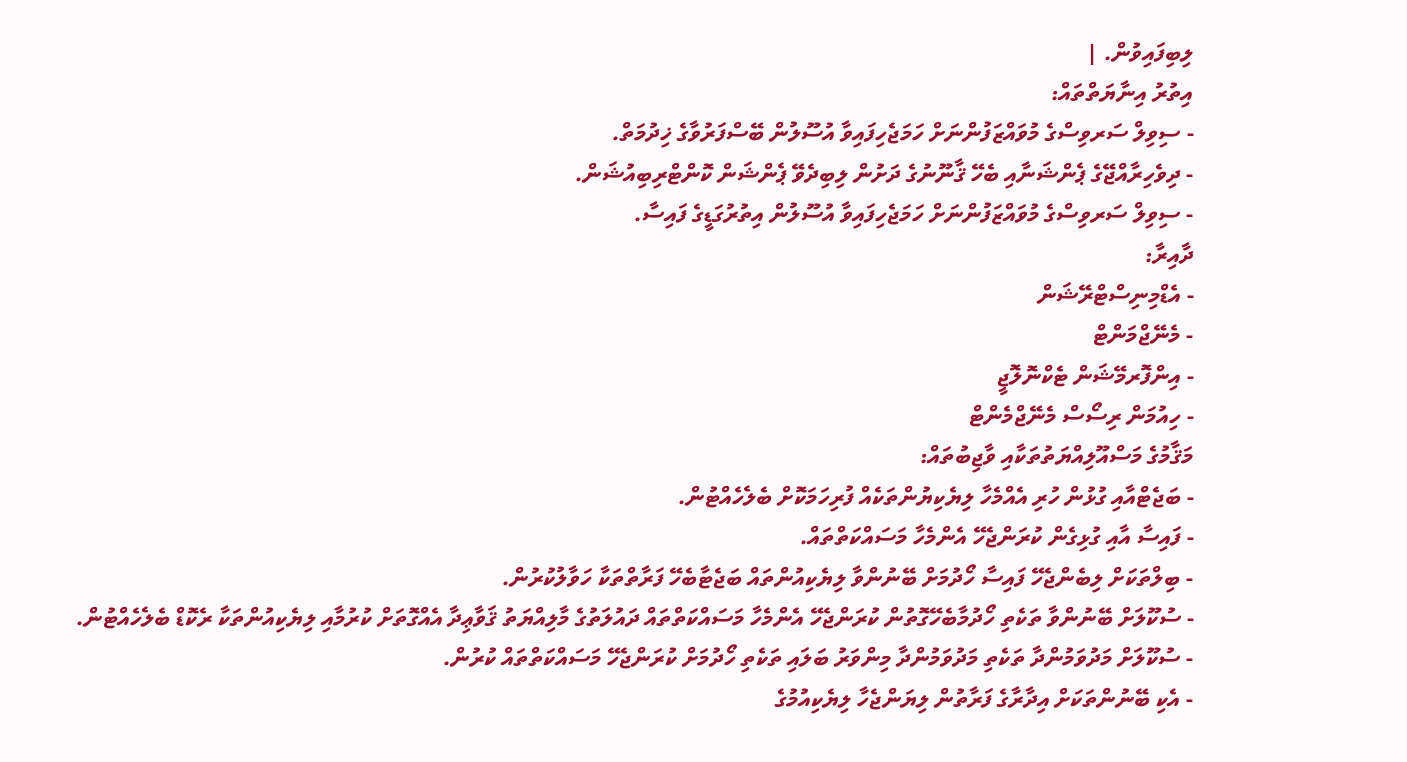ލިބިފައިވުން. |
އިތުރު އިނާޔަތްތައް:
- ސިވިލް ސަރވިސްގެ މުވައްޒަފުންނަށް ހަމަޖެހިފައިވާ އުސޫލުން ބޭސްފަރުވާގެ ޚިދުމަތް.
- ދިވެހިރާއްޖޭގެ ޕެންޝަނާއި ބެހޭ ޤާނޫނުގެ ދަށުން ލިބިދެވޭ ޕެންޝަން ކޮންޓްރިބިއުޝަން.
- ސިވިލް ސަރވިސްގެ މުވައްޒަފުންނަށް ހަމަޖެހިފައިވާ އުސޫލުން އިތުރުގަޑީގެ ފައިސާ.
ދާއިރާ:
- އެޑްމިނިސްޓްރޭޝަން
- މެނޭޖްމަންޓް
- އިންފޮރމޭޝަން ޓެކްނޮލޮޖީ
- ހިއުމަން ރިސޯސް މެނޭޖްމެންޓް
މަޤާމުގެ މަސްއޫލިއްޔަތުތަކާއި ވާޖިބުތައް:
- ބަޖެޓްއާއި ގުޅުން ހުރި އެއްމެހާ ލިޔެކިޔުންތަކެއް ފުރިހަމަކޮށް ބެލެހެއްޓުން.
- ފައިސާ އާއި ގުޅިގެން ކުރަންޖެހޭ އެންމެހާ މަސައްކަތްތައް.
- ބިލްތަކަށް ލިބެންޖެހޭ ފައިސާ ހޯދުމަށް ބޭނުންވާ ލިޔެކިއުންތައް ބަޖެޓާބެހޭ ފަރާތްތަކާ ހަވާލުކުރުން.
- ސުކޫލަށް ބޭނުންވާ ތަކެތި ހޯދުމާބެހޭގޮތުން ކުރަންޖެހޭ އެންމެހާ މަސައްކަތްތައް ދައުލަތުގެ މާލިއްޔަތު ޤަވާޢިދާ އެއްގޮތަށް ކުރުމާއި ލިޔެކިއުންތަކާ ރެކޮޑް ބެލެހެއްޓުން.
- ސުކޫލަށް މަދުވަމުންދާ ތަކެތި މަދުވަމުންދާ މިންވަރު ބަލައި ތަކެތި ހޯދުމަށް ކުރަންޖެހޭ މަސައްކަތްތައް ކުރުން.
- އެކި ބޭނުންތަކަށް އިދާރާގެ ފަރާތުން ލިޔަންޖެހާ ލިޔެކިއުމުގެ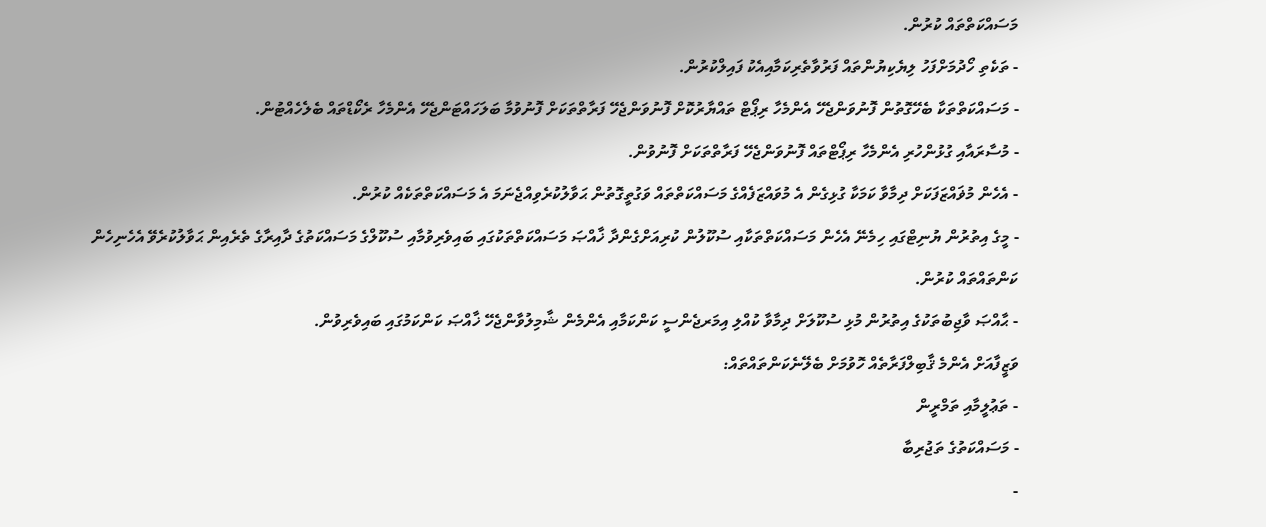މަސައްކަތްތައް ކުރުން.
- ތަކެތި ހޯދުމަށްފަހު ލިޔެކިޔުންތައް ފަރުވާތެރިކަމާއިއެކު ފައިލްކުރުން.
- މަސައްކަތްތަކާ ބެހޭގޮތުން ފޮނުވަންޖެހޭ އެންމެހާ ރިޕޯޓް ތައްޔާރުކޮށް ފޮނުވަންޖެހޭ ފަރާތްތަކަށް ފޮނުވުމާ ބަލަހައްޓަންޖެހޭ އެންމެހާ ރެކޯޑްތައް ބެލެހެއްޓުން.
- މުސާރައާއި ގުޅުންހުރި އެންމެހާ ރިޕޯޓްތައް ފޮނުވަންޖެހޭ ފަރާތްތަކަށް ފޮނުވުން.
- އެހެން މުޥައްޒަފަކަށް ދިމާވާ ކަމަކާ ގުޅިގެން އެ މުވައްޒަފެއްގެ މަސައްކަތްތައް ވަގުތީގޮތުން ޙަވާލުކުރެވިއްޖެނަމަ އެ މަސައްކަތްތަކެއް ކުރުން.
- މީގެ އިތުރުން ޔުނިޓްގައި ހިމެނޭ އެހެން މަސައްކަތްތަކާއި ސުކޫލުން ކުރިއަށްގެންދާ ޚާއްޞަ މަސައްކަތްތަކުގައި ބައިވެރިވުމާއި ސުކޫލްގެ މަސައްކަތުގެ ދާއިރާގެ ތެރެއިން ޙަވާލުކުރެވޭ އެހެނިހެން ކަންތައްތައް ކުރުން.
- ޙާއްޞަ ވާޖިބުތަކުގެ އިތުރުން މުޅި ސުކޫލަށް ދިމާވާ ކުއްލި އިމަރޖެންސީ ކަންކަމާއި އެންމެން ޝާމިލުވާންޖެހޭ ޚާއްޞަ ކަންކަމުގައި ބައިވެރިވުން.
ވަޒީފާއަށް އެންމެ ޤާބިލްފަރާތެއް ހޮވުމަށް ބެލޭނެކަންތައްތައް:
- ތަޢުލީމާއި ތަމްރީން
- މަސައްކަތުގެ ތަޖުރިބާ
-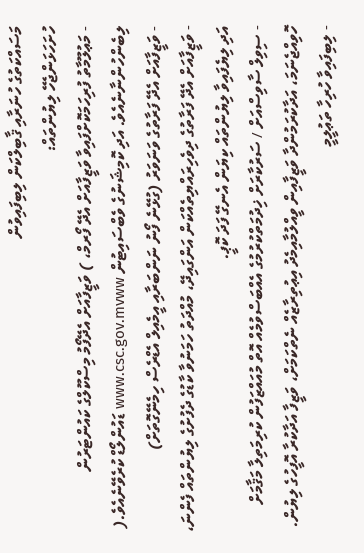މަސައްކަތުގެ ހުނަރާއި ޤާބިލްކަން ލިބިފައިވުން
ހުށަހަޅަންޖެހޭ ލިޔުންތައް:
- މަޢުލޫމާތު ފުރިހަމަކޮށްފައިވާ ވަޒީފާއަށް އެދޭ ފޯރމް، ) ވަޒީފާއަށް އެދޭފޯމު މިސްކޫލްގެ ކައުންޓަރުން ލިބެންހުންނާނެއެވެ. އަދި ކޮމިޝަނުގެ ވެބްސައިޓުން www.csc.gov.mvww ޑައުންލޯޑް ކުރެވޭނެއެވެ.(
- ވަޒީފާއަށް އެދޭ ފަރާތުގެ ވަނަވަރު (ގުޅޭނެ ފޯނު ނަންބަރާއި އީމެއިލް އެޑްރެސް ހިމެނޭގޮތަށް)
- ވަޒީފާއަށް އެދޭ ފަރާތުގެ ދިވެހިރައްޔިތެއްކަން އަންގައިދޭ، މުއްދަތު ހަމަނުވާ ކާޑުގެ ދެފުށުގެ ލިޔުންތައް ފެންނަ، އަދި ލިޔެފައިވާ ލިޔުންތައް ކިޔަން އެނގޭ ފަދަ ކޮޕީ.
- ސިވިލް ސާވިސްއަށް / ސަރުކާރަށް ޚިދުމަތްކުރުމުގެ އެއްބަސްވުމެއް އޮތް މުއައްޒަފުން ކުރިމަތިލާ މަޤާމަށް ހޮވިއްޖެނަމަ، އަދާކުރަމުންދާ ވަޒީފާއިން ވީއްލުމާއިމެދު އިޢުތިރާޒެއް ނެތްކަމަށް، ވަޒީފާ އަދާކުރާ އޮފީހުގެ ލިޔުން.
- ލިބިފައިވާ ހުރިހާ ތަޢުލީމީ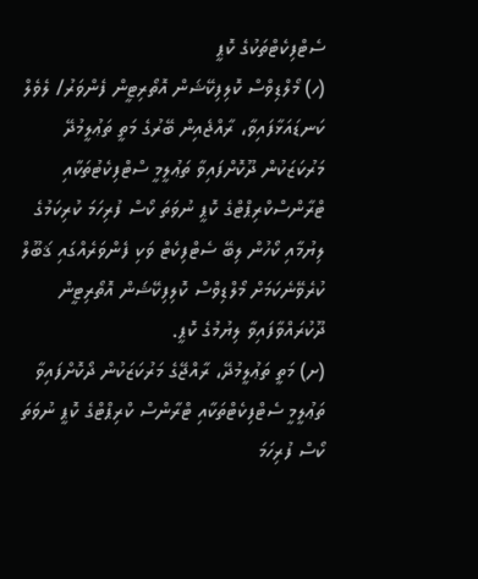ސެޓްފިކެޓްތަކުގެ ކޮޕީ
(ހ) މޯލްޑިވްސް ކޮލިފިކޭޝަން އޮތޯރިޓީން ފެންވަރު/ ލެވެލް ކަނޑައަޅާފައިވާ، ރާއްޖެއިން ބޭރުގެ މަތީ ތަޢުލީމުދޭ މަރުކަޒަކުން ދޫކޮށްފައިވާ ތަޢުލީމީ ސްޓްފިކެޓުތަކާއި ޓްރާންސްކްރިޕްޓްގެ ކޮޕީ ނުވަތަ ކޯސް ފުރިހަމަ ކުރިކަމުގެ ލިޔުމާއި ކޯހުން ލިބޭ ސެޓްފިކެޓް ވަކި ފެންވަރެއްގައި ޤަބޫލް ކުރެވޭނެކަމަށް މޯލްޑިވްސް ކޮލިފިކޭޝަން އޮތޯރިޓީން ދޫކުރައްވާފައިވާ ލިޔުމުގެ ކޮޕީ.
(ށ) މަތީ ތަޢުލީމުދޭ، ރާއްޖޭގެ މަރުކަޒަކުން ދޯކޮށްފައިވާ ތަޢުލީމީ ސެޓްފިކެޓްތަކާއި ޓްރާންސް ކްރިޕްޓްގެ ކޮޕީ ނުވަތަ ކޯސް ފުރިހަމަ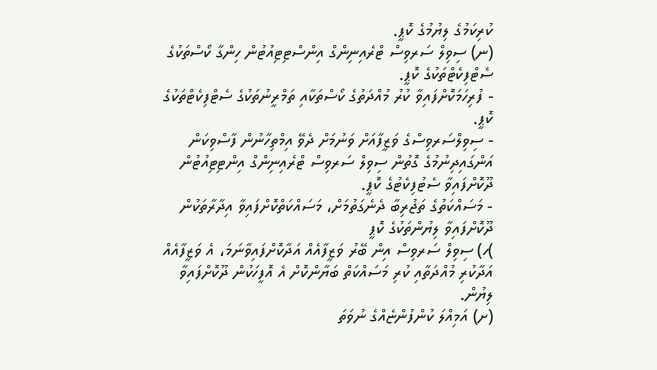ކުރިކަމުގެ ލިޔުމުގެ ކޮޕީ.
(ނ) ސިވިލް ސަރވިސް ޓްރެއިނިންގް އިންސްޓިޓިއުޓުން ހިންގާ ކޯސްތަކުގެ ސެޓްފިކެޓްތަކުގެ ކޮޕީ.
- ފުރިހަމަކޮށްފައިވާ ކުރު މުއްދަތުގެ ކޯސްތަކާއި ތަމްރީނުތަކުގެ ސެޓްފިކެޓްތަކުގެ ކޮޕީ.
- ސިވިލްސަރވިސްގެ ވަޒީފާއަށް ވަނުމަށް ދެވޭ އިމްތިހާނުން ފާސްވިކަން އަންގައިދިނުމުގެ ގޮތުން ސިވިލް ސަރވިސް ޓްރެއިނިންގް އިންޓިޓިއުޓުން ދޫކޮށްފައިވާ ސެޓުފިކެޓުގެ ކޮޕީ.
- މަސައްކަތުގެ ތަޖުރިބާ ދެނެގަތުމަށް، މަސައްކަތްކޮށްފައިވާ އިދާރާތަކުން ދޫކޮށްފައިވާ ލިޔުންތަކުގެ ކޮޕީ
)ހ) ސިވިލް ސަރވިސް އިން ބޭރު ވަޒީފާއެއް އަދާކޮށްފައިވާނަމަ، އެ ވަޒީފާއެއް އަދާކުރި މުއްދަތާއި ކުރި މަސައްކަތް ބަޔާންކޮށް އެ އޮފީހަކުން ދޫކޮށްފައިވާ ލިޔުން.
(ށ) އަމިއްލަ ކުންފުންޏެއްގެ ނުވަތަ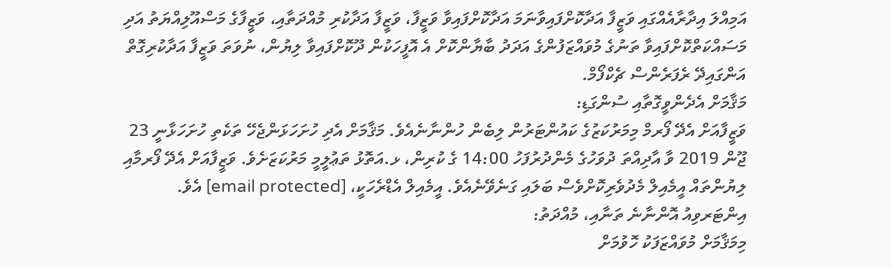އަމިއްލަ އިދާރާއެއްގައި ވަޒީފާ އަދާކޮށްފައިވާނަމަ އަދާކޮށްފައިވާ ވަޒީފާ، ވަޒީފާ އަދާކުރި މުއްދަތާއި، ވަޒީފާގެ މަސްއޫލިއްޔަތު އަދި މަސައްކަތްކޮށްފައިވާ ތަނުގެ މުވައްޒަފުންގެ އަދަދު ބާޔާންކޮށް އެ އޮފީހަކުން ދޫކޮށްފައިވާ ލިޔުން، ނުވަތަ ވަޒީފާ އަދާކުރިގޮތް އަންގައިދޭ ރެފަރެންސް ޗެކްފޯމް.
މަޤާމަށް އެދެންވީގޮތާއި ސުންގަޑި:
ވަޒީފާއަށް އެދޭ ފޯރމް މިމަރުކަޒުގެ ކައުންޓަރުން ލިބެން ހުންނާނެއެވެ. މަޤާމަށް އެދި ހުށަހަޅަންޖެހޭ ތަކެތި ހުށަހަޅާނީ 23 ޖޫން 2019 ވާ އާދިއްތަ ދުވަހުގެ މެންދުރުފަހު 14:00 ގެ ކުރިން، ޅ.އަތޮޅު ތަޢުލީމީ މަރުކަޒަށެވެ. ވަޒީފާއަށް އެދޭ ފޯރމާއި ލިޔުންތައް އީމެއިލް މެދުވެރިކޮށްވެސް ބަލައި ގަނެވޭނެއެވެ. އީމެއިލް އެޑްރެހަކީ، [email protected] އެވެ.
އިންޓަރވިއު އޮންނާނެ ތަނާއި، މުއްދަތު:
މިމަޤާމަށް މުވައްޒަފަކު ހޮވުމަށް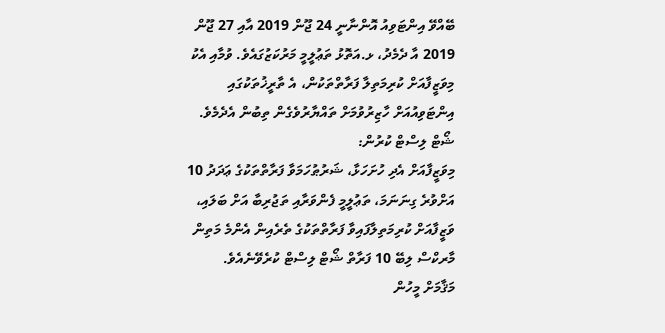ބޭއްވޭ އިންޓަވިއު އޮންނާނީ 24 ޖޫން 2019 އާއި 27 ޖޫން 2019 އާ ދެމެދު، ޅ.އަތޮޅު ތަޢުލީމީ މަރުކަޒުގައެވެ. ވުމާއި އެކު މިވަޒީފާއަށް ކުރިމަތިލާ ފަރާތްތަކުން، އެ ތާރީޚުތަކުގައި އިންޓަވިއުއަށް ހާޒިރުވުމަށް ތައްޔާރުވެގެން ތިބުން އެދެމެވެ.
ޝޯޓް ލިސްޓް ކުރުން:
މިވަޒީފާއަށް އެދި ހުށަހަޅާ، ޝަރުޠުހަމަވާ ފަރާތްތަކުގެ ޢަދަދު 10 އަށްވުރެ ގިނަނަމަ، ތަޢުލީމީ ފެންވަރާއި ތަޖުރިބާ އަށް ބަލައި، ވަޒީފާއަށް ކުރިމަތިލާފައިވާ ފަރާތްތަކުގެ ތެރެއިން އެންމެ މަތިން މާރކްސް ލިބޭ 10 ފަރާތް ޝޯޓް ލިސްޓް ކުރެވޭނެއެވެ.
މަޤާމަށް މީހުން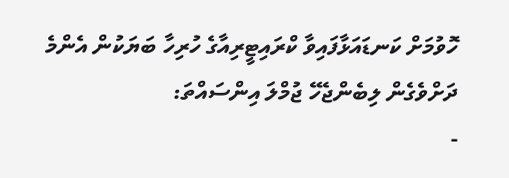ހޮވުމަށް ކަނޑައަޅާފައިވާ ކްރައިޓީރިއާގެ ހުރިހާ ބަޔަކުން އެންމެ ދަށްވެގެން ލިބެންޖެހޭ ޖުމްލަ އިންސައްތަ:
-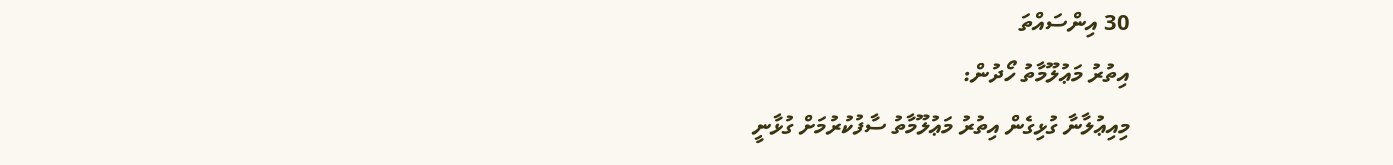30 އިންސައްތަ
އިތުރު މަޢުލޫމާތު ހޯދުން:
މިއިޢުލާނާ ގުޅިގެން އިތުރު މަޢުލޫމާތު ސާފުކުރުމަށް ގުޅާނީ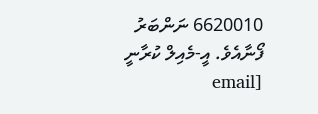6620010 ނަންބަރު ފޯނާއެވެ. އީ-މެއިލް ކުރާނީ [email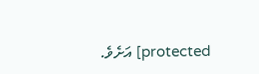protected] އަށެވެ.